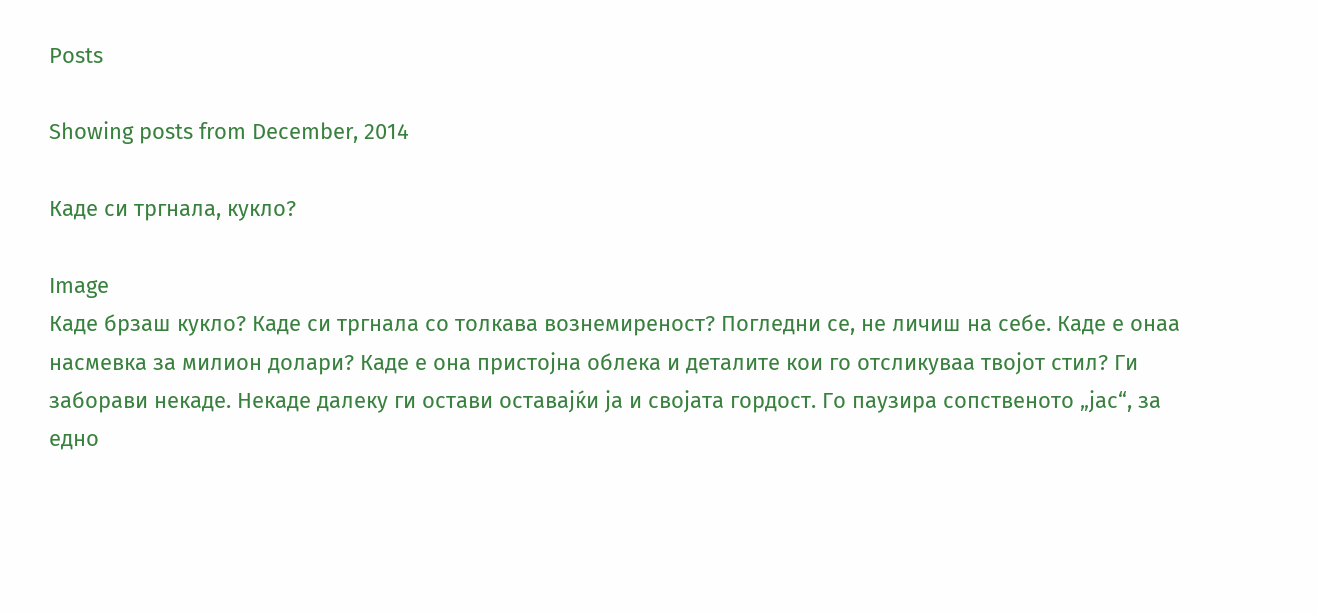Posts

Showing posts from December, 2014

Каде си тргнала, кукло?

Image
Каде брзаш кукло? Каде си тргнала со толкава вознемиреност? Погледни се, не личиш на себе. Каде е онаа насмевка за милион долари? Каде е она пристојна облека и деталите кои го отсликуваа твојот стил? Ги заборави некаде. Некаде далеку ги остави оставајќи ја и својата гордост. Го паузира сопственото „јас“, за едно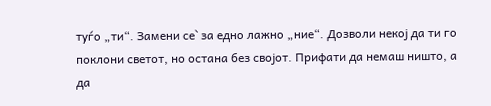туѓо „ти“. Замени се` за едно лажно „ние“. Дозволи некој да ти го поклони светот, но остана без својот. Прифати да немаш ништо, а да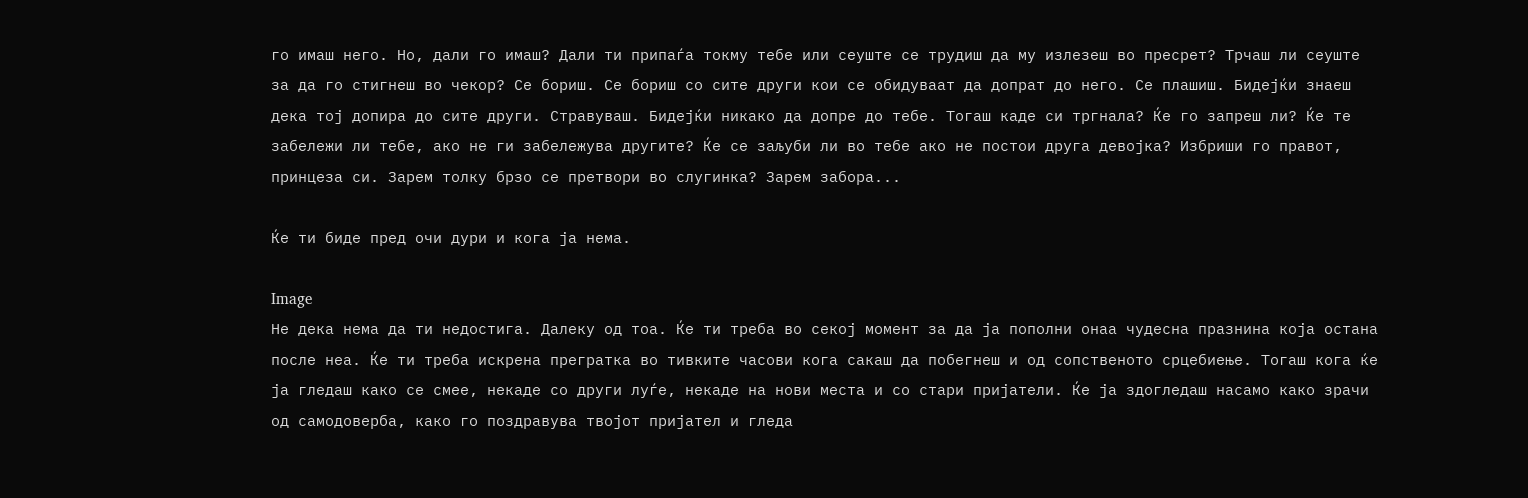го имаш него. Но, дали го имаш? Дали ти припаѓа токму тебе или сеуште се трудиш да му излезеш во пресрет? Трчаш ли сеуште за да го стигнеш во чекор? Се бориш. Се бориш со сите други кои се обидуваат да допрат до него. Се плашиш. Бидејќи знаеш дека тој допира до сите други. Стравуваш. Бидејќи никако да допре до тебе. Тогаш каде си тргнала? Ќе го запреш ли? Ќе те забележи ли тебе, ако не ги забележува другите? Ќе се заљуби ли во тебе ако не постои друга девојка? Избриши го правот, принцеза си. Зарем толку брзо се претвори во слугинка? Зарем забора...

Ќе ти биде пред очи дури и кога ја нема.

Image
Не дека нема да ти недостига. Далеку од тоа. Ќе ти треба во секој момент за да ја пополни онаа чудесна празнина која остана после неа. Ќе ти треба искрена прегратка во тивките часови кога сакаш да побегнеш и од сопственото срцебиење. Тогаш кога ќе ја гледаш како се смее, некаде со други луѓе, некаде на нови места и со стари пријатели. Ќе ја здогледаш насамо како зрачи од самодоверба, како го поздравува твојот пријател и гледа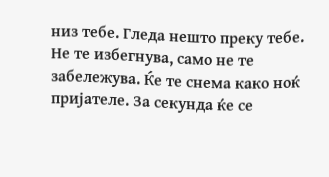низ тебе. Гледа нешто преку тебе. Не те избегнува, само не те забележува. Ќе те снема како ноќ пријателе. За секунда ќе се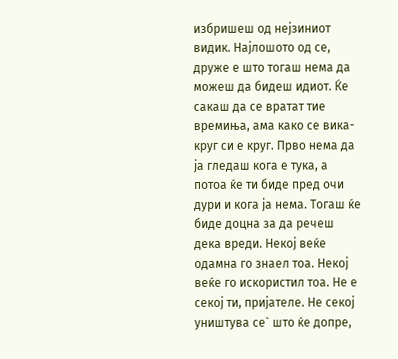избришеш од нејзиниот видик. Најлошото од се, друже е што тогаш нема да можеш да бидеш идиот. Ќе сакаш да се вратат тие времиња, ама како се вика-круг си е круг. Прво нема да ја гледаш кога е тука, а потоа ќе ти биде пред очи дури и кога ја нема. Тогаш ќе биде доцна за да речеш дека вреди. Некој веќе одамна го знаел тоа. Некој веќе го искористил тоа. Не е секој ти, пријателе. Не секој уништува се` што ќе допре,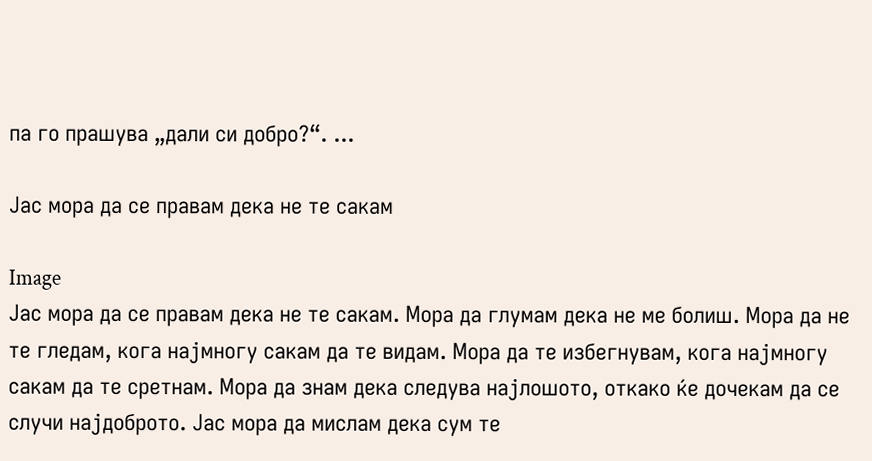па го прашува „дали си добро?“. ...

Јас мора да се правам дека не те сакам

Image
Јас мора да се правам дека не те сакам. Мора да глумам дека не ме болиш. Мора да не те гледам, кога најмногу сакам да те видам. Мора да те избегнувам, кога најмногу сакам да те сретнам. Мора да знам дека следува најлошото, откако ќе дочекам да се случи најдоброто. Јас мора да мислам дека сум те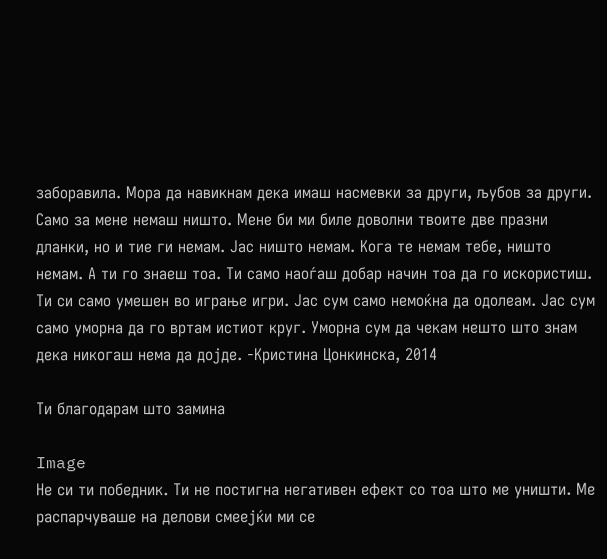заборавила. Мора да навикнам дека имаш насмевки за други, љубов за други. Само за мене немаш ништо. Мене би ми биле доволни твоите две празни дланки, но и тие ги немам. Јас ништо немам. Кога те немам тебе, ништо немам. А ти го знаеш тоа. Ти само наоѓаш добар начин тоа да го искористиш. Ти си само умешен во играње игри. Јас сум само немоќна да одолеам. Јас сум само уморна да го вртам истиот круг. Уморна сум да чекам нешто што знам дека никогаш нема да дојде. -Кристина Цонкинска, 2014

Ти благодарам што замина

Image
Не си ти победник. Ти не постигна негативен ефект со тоа што ме уништи. Ме распарчуваше на делови смеејќи ми се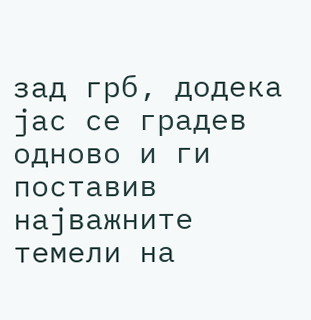зад грб, додека јас се градев одново и ги поставив најважните темели на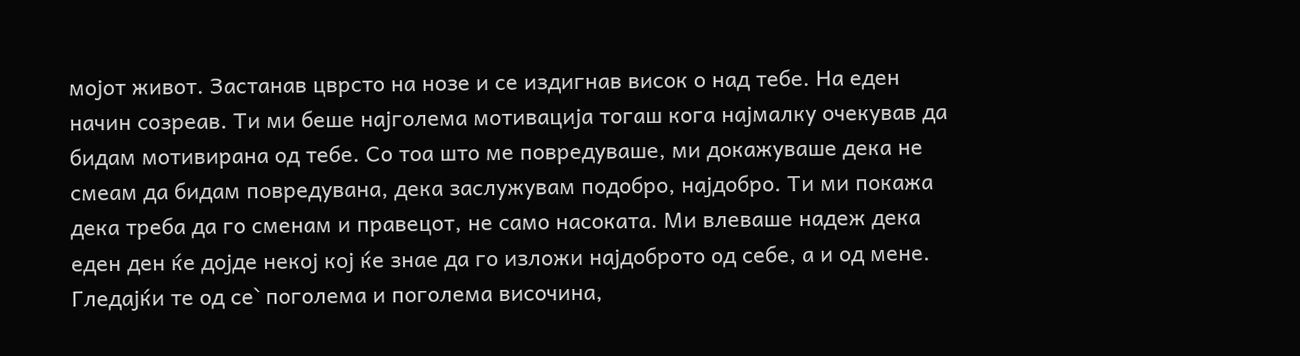мојот живот. Застанав цврсто на нозе и се издигнав висок о над тебе. На еден начин созреав. Ти ми беше најголема мотивација тогаш кога најмалку очекував да бидам мотивирана од тебе. Со тоа што ме повредуваше, ми докажуваше дека не смеам да бидам повредувана, дека заслужувам подобро, најдобро. Ти ми покажа дека треба да го сменам и правецот, не само насоката. Ми влеваше надеж дека еден ден ќе дојде некој кој ќе знае да го изложи најдоброто од себе, а и од мене. Гледајќи те од се` поголема и поголема височина,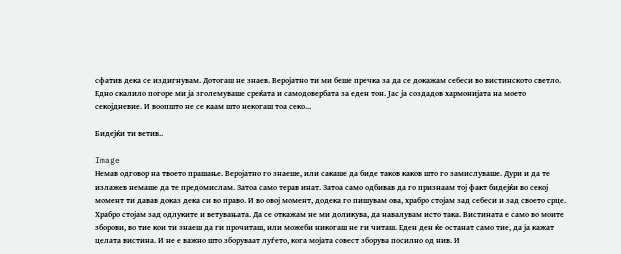сфатив дека се издигнувам. Дотогаш не знаев. Веројатно ти ми беше пречка за да се докажам себеси во вистинското светло. Едно скалило погоре ми ја зголемуваше среќата и самодовербата за еден тон. Јас ја создадов хармонијата на моето секојдневие. И воопшто не се каам што некогаш тоа секо...

Бидејќи ти ветив..

Image
Немав одговор на твоето прашање. Веројатно го знаеше, или сакаше да биде таков каков што го замислуваше. Дури и да те излажев немаше да те предомислам. Затоа само терав инат. Затоа само одбивав да го признаам тој факт бидејќи во секој момент ти давав доказ дека си во право. И во овој момент, додека го пишувам ова, храбро стојам зад себеси и зад своето срце. Храбро стојам зад одлуките и ветувањата. Да се откажам не ми доликува, да навалувам исто така. Вистината е само во моите зборови, во тие кои ти знаеш да ги прочиташ, или можеби никогаш не ги читаш. Еден ден ќе останат само тие, да ја кажат целата вистина. И не е важно што зборуваат луѓето, кога мојата совест зборува посилно од нив. И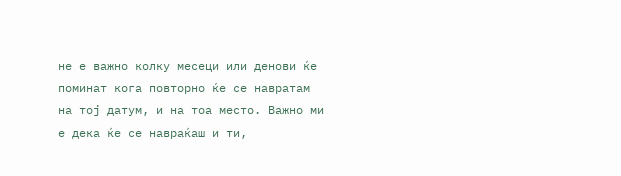не е важно колку месеци или денови ќе поминат кога повторно ќе се навратам на тој датум, и на тоа место. Важно ми е дека ќе се навраќаш и ти,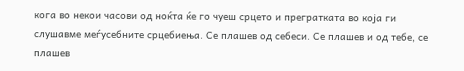кога во некои часови од ноќта ќе го чуеш срцето и прегратката во која ги слушавме меѓусебните срцебиења. Се плашев од себеси. Се плашев и од тебе, се плашев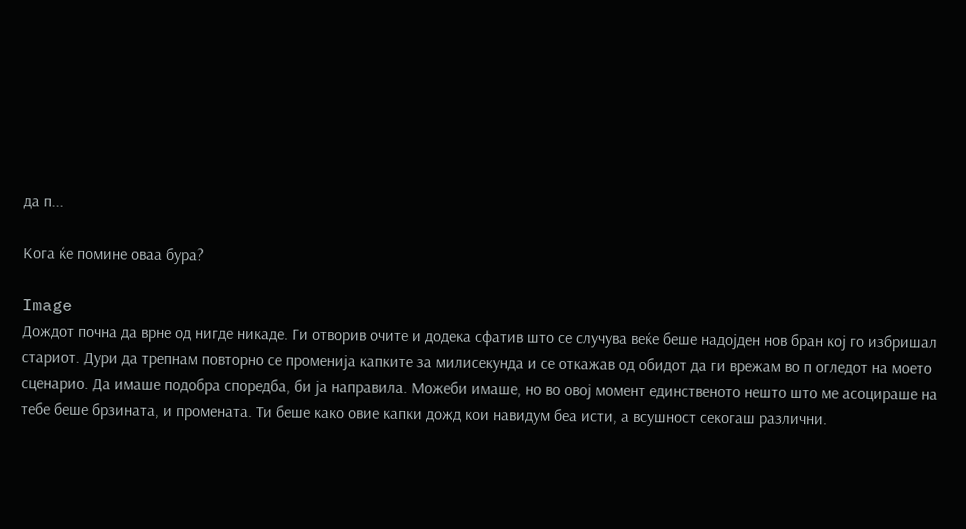да п...

Кога ќе помине оваа бура?

Image
Дождот почна да врне од нигде никаде. Ги отворив очите и додека сфатив што се случува веќе беше надојден нов бран кој го избришал стариот. Дури да трепнам повторно се променија капките за милисекунда и се откажав од обидот да ги врежам во п огледот на моето сценарио. Да имаше подобра споредба, би ја направила. Можеби имаше, но во овој момент единственото нешто што ме асоцираше на тебе беше брзината, и промената. Ти беше како овие капки дожд кои навидум беа исти, а всушност секогаш различни.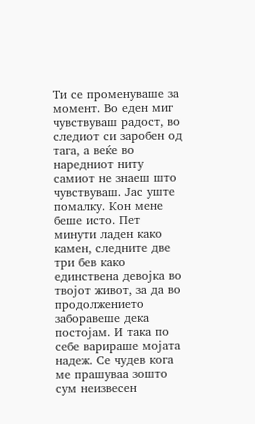Ти се променуваше за момент. Во еден миг чувствуваш радост, во следиот си заробен од тага, а веќе во наредниот ниту самиот не знаеш што чувствуваш. Јас уште помалку. Кон мене беше исто. Пет минути ладен како камен, следните две три бев како единствена девојка во твојот живот, за да во продолжението заборавеше дека постојам. И така по себе варираше мојата надеж. Се чудев кога ме прашуваа зошто сум неизвесен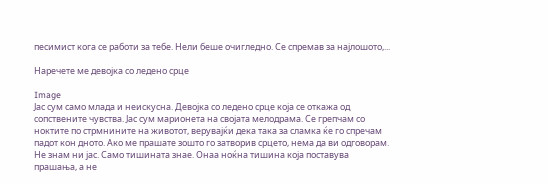песимист кога се работи за тебе. Нели беше очигледно. Се спремав за најлошото,...

Наречете ме девојка со ледено срце

Image
Јас сум само млада и неискусна. Девојка со ледено срце која се откажа од сопствените чувства. Јас сум марионета на својата мелодрама. Се грепчам со ноктите по стрмнините на животот, верувајќи дека така за сламка ќе го спречам падот кон дното. Ако ме прашате зошто го затворив срцето, нема да ви одговорам. Не знам ни јас. Само тишината знае. Онаа ноќна тишина која поставува прашања, а не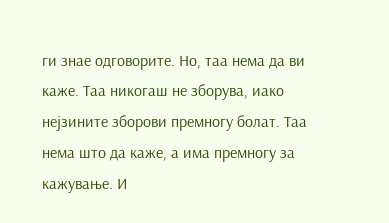ги знае одговорите. Но, таа нема да ви каже. Таа никогаш не зборува, иако нејзините зборови премногу болат. Таа нема што да каже, а има премногу за кажување. И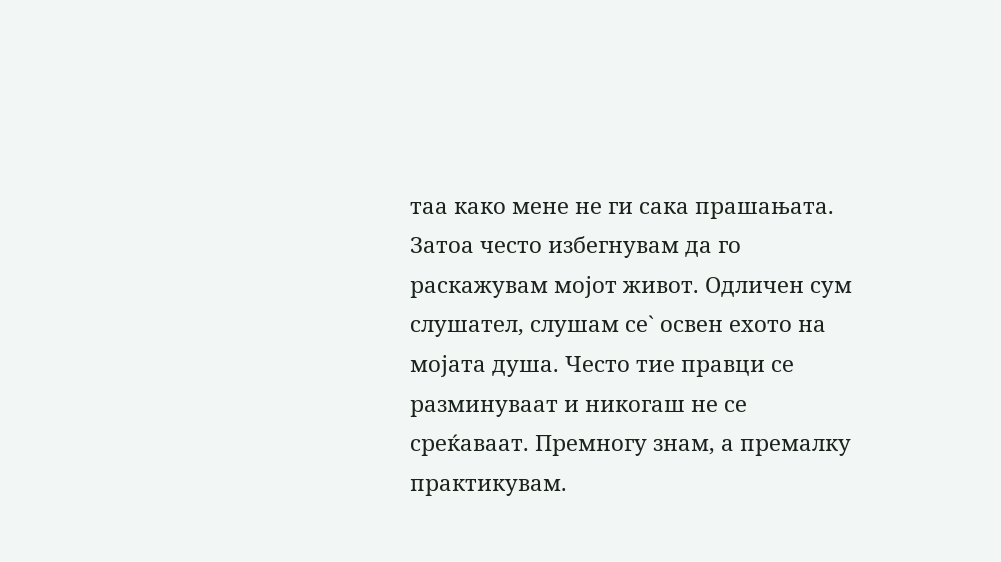таа како мене не ги сака прашањата. Затоа често избегнувам да го раскажувам мојот живот. Одличен сум слушател, слушам се` освен ехото на мојата душа. Често тие правци се разминуваат и никогаш не се среќаваат. Премногу знам, а премалку практикувам.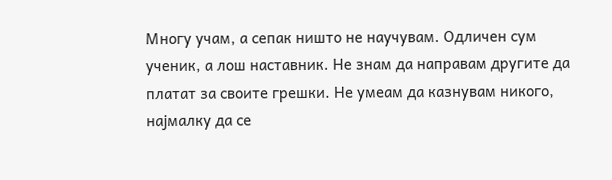Многу учам, а сепак ништо не научувам. Одличен сум ученик, а лош наставник. Не знам да направам другите да платат за своите грешки. Не умеам да казнувам никого, најмалку да се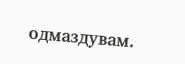одмаздувам.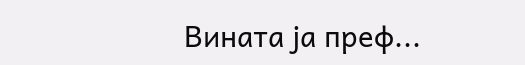Вината ја преф...